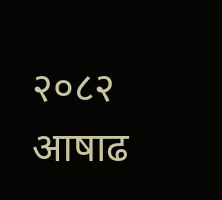२०८२ आषाढ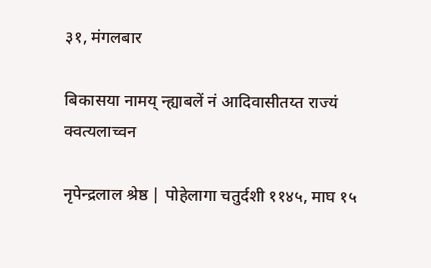३१, मंगलबार

बिकासया नामय् न्ह्याबलें नं आदिवासीतय्त राज्यं क्वत्यलाच्वन

नृपेन्द्रलाल श्रेष्ठ | पोहेलागा चतुर्दशी ११४५, माघ १५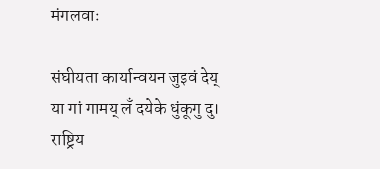मंगलवाः

संघीयता कार्यान्वयन जुइवं देय् या गां गामय् लँ दयेके धुंकूगु दु। राष्ट्रिय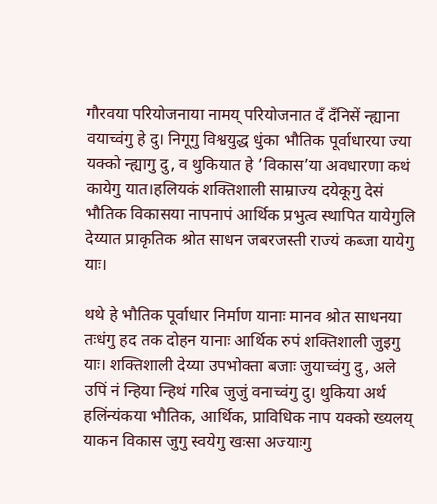गौरवया परियोजनाया नामय् परियोजनात दँ दँनिसें न्ह्याना वयाच्वंगु हे दु। निगूगु विश्वयुद्ध धुंका भौतिक पूर्वाधारया ज्या यक्को न्ह्यागु दु, व थुकियात हे ’विकास’या अवधारणा कथं कायेगु यात।हलियकं शक्तिशाली साम्राज्य दयेकूगु देसं भौतिक विकासया नापनापं आर्थिक प्रभुत्व स्थापित यायेगुलि देय्यात प्राकृतिक श्रोत साधन जबरजस्ती राज्यं कब्जा यायेगु याः।

थथे हे भौतिक पूर्वाधार निर्माण यानाः मानव श्रोत साधनया तःधंगु हद तक दोहन यानाः आर्थिक रुपं शक्तिशाली जुइगु याः। शक्तिशाली देय्या उपभोक्ता बजाः जुयाच्वंगु दु, अले उपिं नं न्हिया न्हिथं गरिब जुजुं वनाच्वंगु दु। थुकिया अर्थ हलिंन्यंकया भौतिक, आर्थिक, प्राविधिक नाप यक्को ख्यलय् याकन विकास जुगु स्वयेगु खःसा अज्याःगु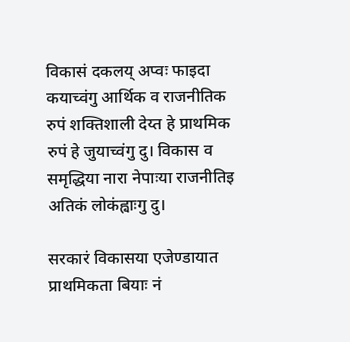विकासं दकलय् अप्वः फाइदा कयाच्वंगु आर्थिक व राजनीतिक रुपं शक्तिशाली देय्त हे प्राथमिक रुपं हे जुयाच्वंगु दु। विकास व समृद्धिया नारा नेपाःया राजनीतिइ अतिकं लोकंह्वाःगु दु।

सरकारं विकासया एजेण्डायात प्राथमिकता बियाः नं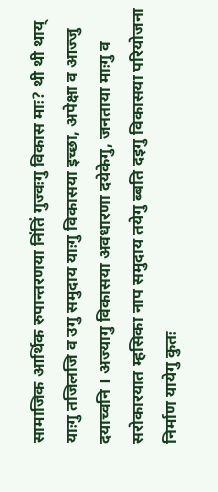सामाजिक आर्थिक रुपान्तरणया निंतिं गुज्वःगु विकास माः? थी थी थाय् याःगु तजिलजि व उगु समुदाय याःगु विकासया इच्छा, अपेक्षा व आज्जु दयाच्वनि । अज्यागु विकासया अवधारणा दयेकेगु, जनताया माःगु व सरोकारयात म्हसिका नाप समुदाय तयेगु ब्बति दइगु विकासया परियोजना निर्माण यायेगु कुतः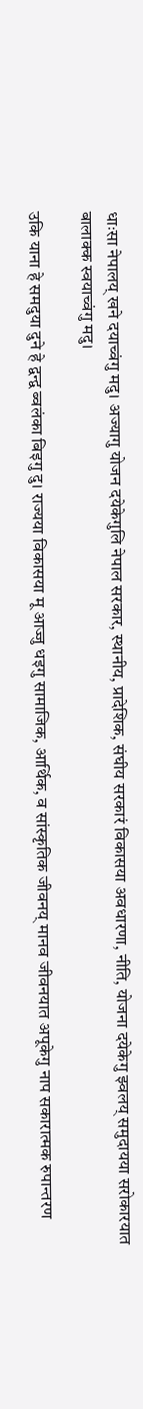धाःसा नेपालय् खने दयाच्वंगु मदु। अज्यागु योजन दयेकेगुलि नेपाल सरकार, स्थानीय, प्रादेशिक, संघीय सरकारं विकासया अवधारणा, नीति, योजना दयेकेगु झ्वलय् समुदायया सरोकारयात बालाक्क स्वयाच्वंगु मदु।

उकि याना हे समदुया दुने हे द्वन्द्व ब्वलंका बिइगु दु। राज्यया विकासया मू आज्जु धइगु सामाजिक, आर्थिक, व सांस्कृतिक जीवनय् मानव जीवनयात अपूकेगु नाप सकारात्मक रुपान्तरण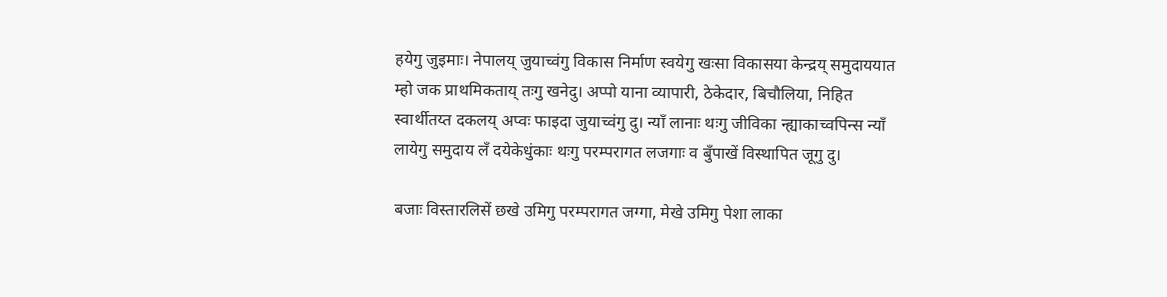हयेगु जुइमाः। नेपालय् जुयाच्वंगु विकास निर्माण स्वयेगु खःसा विकासया केन्द्रय् समुदाययात म्हो जक प्राथमिकताय् तःगु खनेदु। अप्पो याना व्यापारी, ठेकेदार, बिचौलिया, निहित स्वार्थीतय्त दकलय् अप्वः फाइदा जुयाच्वंगु दु। न्याँ लानाः थःगु जीविका न्ह्याकाच्वपिन्स न्याँ लायेगु समुदाय लँ दयेकेधुंकाः थःगु परम्परागत लजगाः व बुँपाखें विस्थापित जूगु दु।

बजाः विस्तारलिसें छखे उमिगु परम्परागत जग्गा, मेखे उमिगु पेशा लाका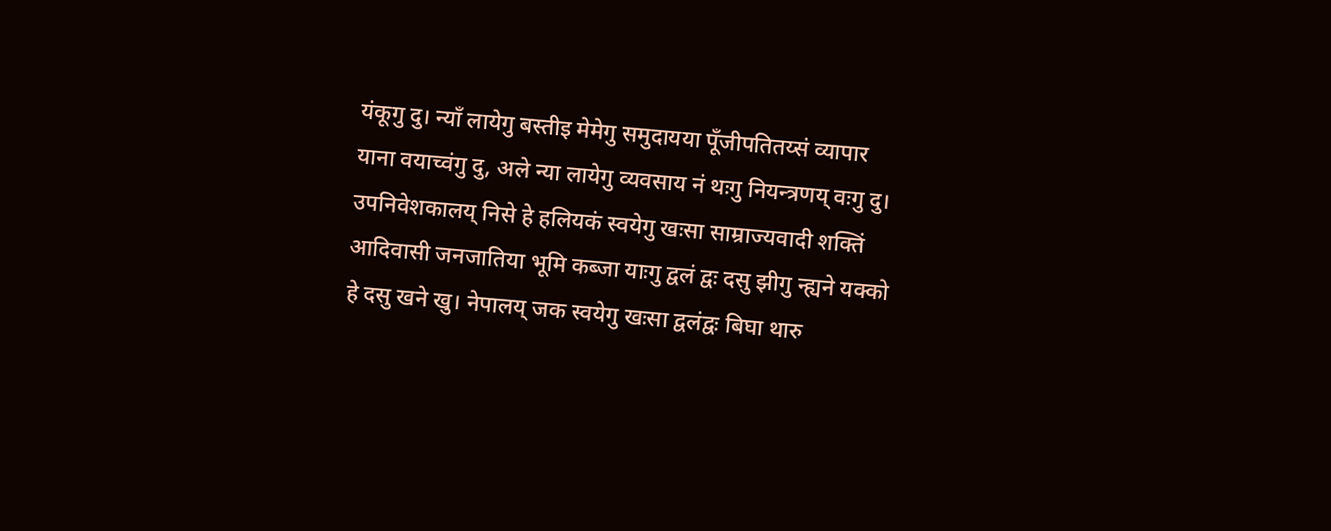यंकूगु दु। न्याँ लायेगु बस्तीइ मेमेगु समुदायया पूँजीपतितय्सं व्यापार याना वयाच्वंगु दु, अले न्या लायेगु व्यवसाय नं थःगु नियन्त्रणय् वःगु दु। उपनिवेशकालय् निसे हे हलियकं स्वयेगु खःसा साम्राज्यवादी शक्तिं आदिवासी जनजातिया भूमि कब्जा याःगु द्वलं द्वः दसु झीगु न्ह्यने यक्को हे दसु खने खु। नेपालय् जक स्वयेगु खःसा द्वलंद्वः बिघा थारु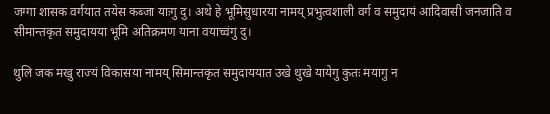जग्गा शासक वर्गयात तयेस कब्जा याःगु दु। अथे हे भूमिसुधारया नामय् प्रभुत्वशाली वर्ग व समुदायं आदिवासी जनजाति व सीमान्तकृत समुदायया भूमि अतिक्रमण याना वयाच्वंगु दु।

थुलि जक मखु राज्यं विकासया नामय् सिमान्तकृत समुदाययात उखे थुखे यायेगु कुतः मयागु न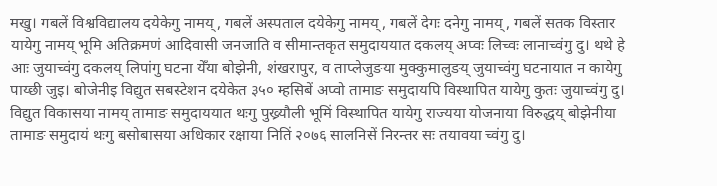मखु। गबलें विश्वविद्यालय दयेकेगु नामय्, गबलें अस्पताल दयेकेगु नामय्, गबलें देगः दनेगु नामय्, गबलें सतक विस्तार यायेगु नामय् भूमि अतिक्रमणं आदिवासी जनजाति व सीमान्तकृत समुदाययात दकलय् अप्वः लिच्वः लानाच्वंगु दु। थथे हे आः जुयाच्वंगु दकलय् लिपांगु घटना येँया बोझेनी, शंखरापुर, व ताप्लेजुङया मुक्कुमालुङय् जुयाच्वंगु घटनायात न कायेगु पाय्छी जुइ। बोजेनीइ विद्युत सबस्टेशन दयेकेत ३५० म्हसिबें अप्वो तामाङ समुदायपि विस्थापित यायेगु कुतः जुयाच्वंगु दु। विद्युत विकासया नामय् तामाङ समुदाययात थःगु पुख्र्यौली भूमिं विस्थापित यायेगु राज्यया योजनाया विरुद्धय् बोझेनीया तामाङ समुदायं थःगु बसोबासया अधिकार रक्षाया नितिं २०७६ सालनिसें निरन्तर सः तयावया च्वंगु दु।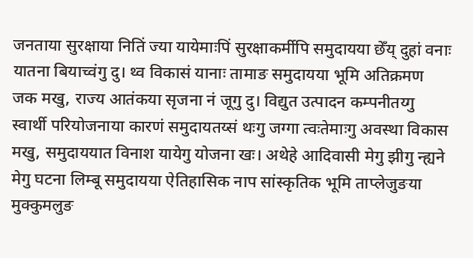जनताया सुरक्षाया नितिं ज्या यायेमाःपिं सुरक्षाकर्मीपि समुदायया छेँय् दुहां वनाः यातना बियाच्वंगु दु। थ्व विकासं यानाः तामाङ समुदायया भूमि अतिक्रमण जक मखु, राज्य आतंकया सृजना नं जूगु दु। विद्युत उत्पादन कम्पनीतय्गु स्वार्थी परियोजनाया कारणं समुदायतय्सं थःगु जग्गा त्वःतेमाःगु अवस्था विकास मखु, समुदाययात विनाश यायेगु योजना खः। अथेहे आदिवासी मेगु झीगु न्ह्यने मेगु घटना लिम्बू समुदायया ऐतिहासिक नाप सांस्कृतिक भूमि ताप्लेजुङया मुक्कुमलुङ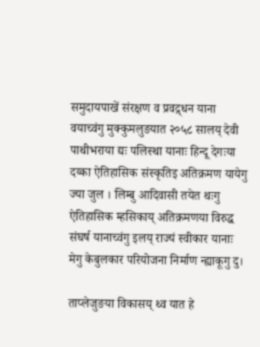समुदायपाखें संरक्षण व प्रवद्र्धन याना वयाच्वंगु मुक्कुमलुङयात २०५८ सालय् देवी पाथीभराया द्यः पलिस्था यानाः हिन्दू देगःया दय्का ऐतिहासिक संस्कृतिइ अतिक्रमण यायेगु ज्या जुल । लिम्बु आदिवासी तयेत थःगु ऐतिहासिक म्हसिकाय् अतिक्रमणया विरुद्ध संघर्ष यानाच्वंगु इलय् राज्यं स्वीकार यानाः मेगु केबुलकार परियोजना निर्माण न्ह्याकूगु दु।

ताप्लेजुङया विकासय् थ्व यात हे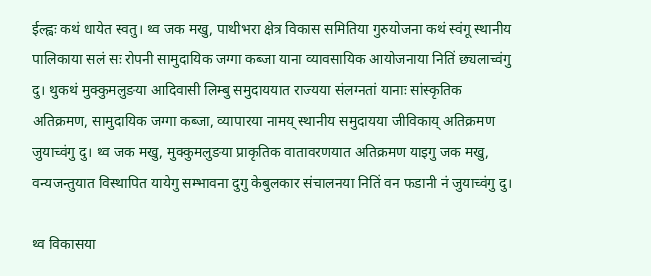ईल्ह्वः कथं धायेत स्वतु। थ्व जक मखु, पाथीभरा क्षेत्र विकास समितिया गुरुयोजना कथं स्वंगू स्थानीय पालिकाया सलं सः रोपनी सामुदायिक जग्गा कब्जा याना व्यावसायिक आयोजनाया नितिं छ्यलाच्वंगु दु। थुकथं मुक्कुमलुङया आदिवासी लिम्बु समुदाययात राज्यया संलग्नतां यानाः सांस्कृतिक अतिक्रमण, सामुदायिक जग्गा कब्जा, व्यापारया नामय् स्थानीय समुदायया जीविकाय् अतिक्रमण जुयाच्वंगु दु। थ्व जक मखु, मुक्कुमलुङया प्राकृतिक वातावरणयात अतिक्रमण याइगु जक मखु, वन्यजन्तुयात विस्थापित यायेगु सम्भावना दुगु केबुलकार संचालनया नितिं वन फडानी नं जुयाच्वंगु दु।

थ्व विकासया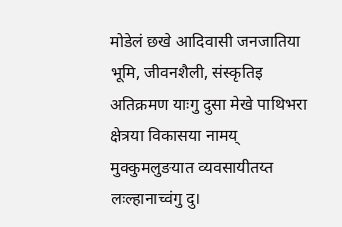मोडेलं छखे आदिवासी जनजातिया भूमि, जीवनशैली, संस्कृतिइ अतिक्रमण याःगु दुसा मेखे पाथिभरा क्षेत्रया विकासया नामय् मुक्कुमलुङयात व्यवसायीतय्त लःल्हानाच्वंगु दु।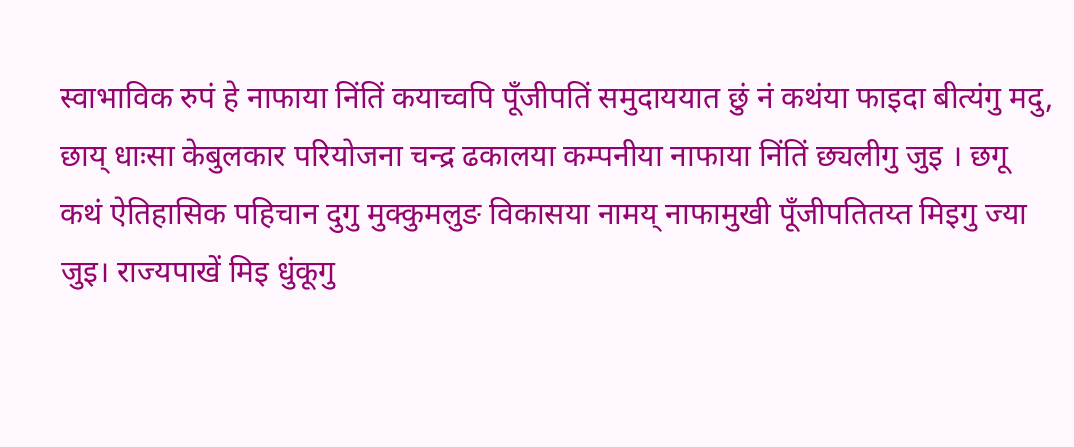स्वाभाविक रुपं हे नाफाया निंतिं कयाच्वपि पूँजीपतिं समुदाययात छुं नं कथंया फाइदा बीत्यंगु मदु, छाय् धाःसा केबुलकार परियोजना चन्द्र ढकालया कम्पनीया नाफाया निंतिं छ्यलीगु जुइ । छगू कथं ऐतिहासिक पहिचान दुगु मुक्कुमलुङ विकासया नामय् नाफामुखी पूँजीपतितय्त मिइगु ज्या जुइ। राज्यपाखें मिइ धुंकूगु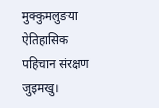मुक्कुमलुङया ऐतिहासिक पहिचान संरक्षण जुइमखु।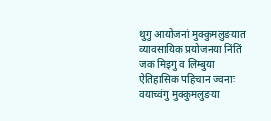थुगु आयोजनां मुक्कुमलुङयात व्यावसायिक प्रयोजनया निंतिं जक मिइगु व लिम्बुया ऐतिहासिक पहिचान ज्वनाः वयाच्वंगु मुक्कुमलुङया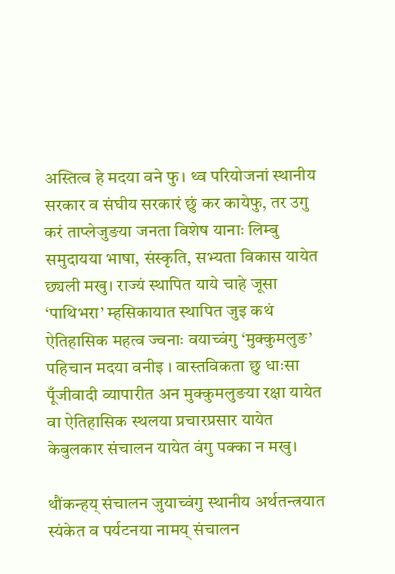अस्तित्व हे मदया वने फु। थ्व परियोजनां स्थानीय सरकार व संघीय सरकारं छुं कर कायेफु, तर उगु करं ताप्लेजुङया जनता विशेष यानाः लिम्बु समुदायया भाषा, संस्कृति, सभ्यता विकास यायेत छ्यली मखु। राज्यं स्थापित याये चाहे जूसा ‘पाथिभरा’ म्हसिकायात स्थापित जुइ कथं ऐतिहासिक महत्व ज्वनाः वयाच्वंगु ‘मुक्कुमलुङ’ पहिचान मदया वनीइ । वास्तविकता छु धाःसा पूँजीवादी व्यापारीत अन मुक्कुमलुङया रक्षा यायेत वा ऐतिहासिक स्थलया प्रचारप्रसार यायेत केबुलकार संचालन यायेत वंगु पक्का न मखु।

थौंकन्हय् संचालन जुयाच्वंगु स्थानीय अर्थतन्त्रयात स्यंकेत व पर्यटनया नामय् संचालन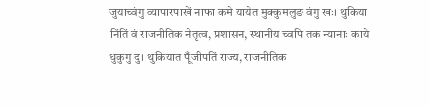जुयाच्वंगु व्यापारपाखें नाफा कमे यायेत मुक्कुमलुङ वंगु खः। थुकिया निंतिं वं राजनीतिक नेतृत्व, प्रशासन, स्थानीय च्वपि तक न्यानाः काये धुकुगु दु। थुकियात पूँजीपतिं राज्य, राजनीतिक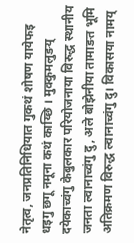नेतृत्व, जनप्रतिनिधियात गुकथं शोषण यायेफइ धइगु छगू नमूना कथं काय्छि । मुक्कुमलुङय् दयेकाच्वंगु केबुलकार परियोजनाया विरुद्ध स्थानीय जनता ल्वानाच्वंगु दु, अले बोझेनीया तामाङत भूमि अतिक्रमण विरुद्ध ल्वानाच्वंगु दु। विकासया नामय्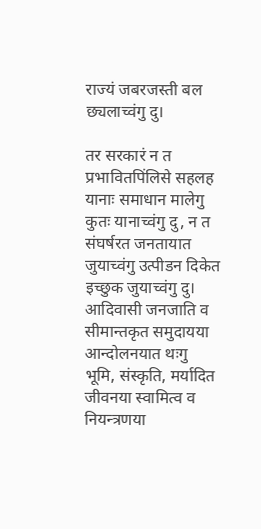राज्यं जबरजस्ती बल छ्यलाच्वंगु दु।

तर सरकारं न त प्रभावितपिंलिसे सहलह यानाः समाधान मालेगु कुतः यानाच्वंगु दु, न त संघर्षरत जनतायात जुयाच्वंगु उत्पीडन दिकेत इच्छुक जुयाच्वंगु दु। आदिवासी जनजाति व सीमान्तकृत समुदायया आन्दोलनयात थःगु भूमि, संस्कृति, मर्यादित जीवनया स्वामित्व व नियन्त्रणया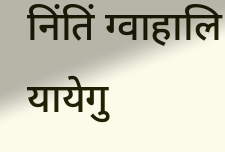निंतिं ग्वाहालि यायेगु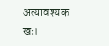अत्यावश्यक खः।